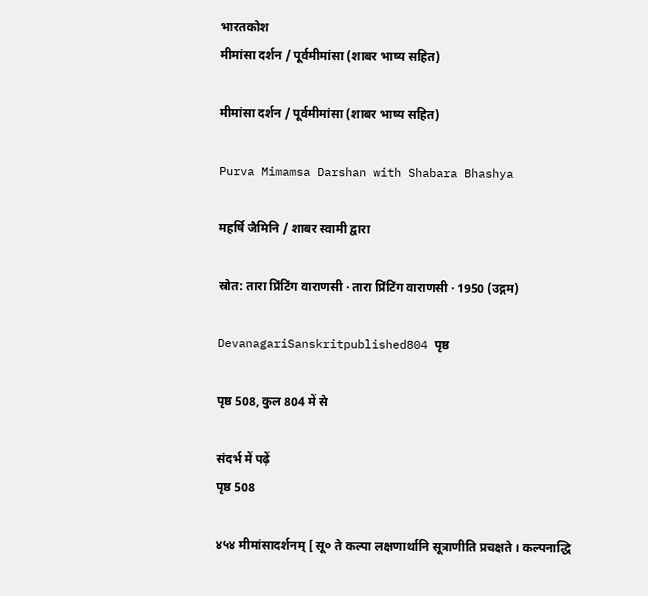भारतकोश
मीमांसा दर्शन / पूर्वमीमांसा (शाबर भाष्य सहित)

मीमांसा दर्शन / पूर्वमीमांसा (शाबर भाष्य सहित)

Purva Mimamsa Darshan with Shabara Bhashya

महर्षि जैमिनि / शाबर स्वामी द्वारा

स्रोत: तारा प्रिंटिंग वाराणसी · तारा प्रिंटिंग वाराणसी · 1950 (उद्गम)

DevanagariSanskritpublished804 पृष्ठ

पृष्ठ 508, कुल 804 में से

संदर्भ में पढ़ें
पृष्ठ 508

४५४ मीमांसादर्शनम् [ सू० ते कल्पा लक्षणार्थानि सूत्राणीति प्रचक्षते । कल्पनाद्धि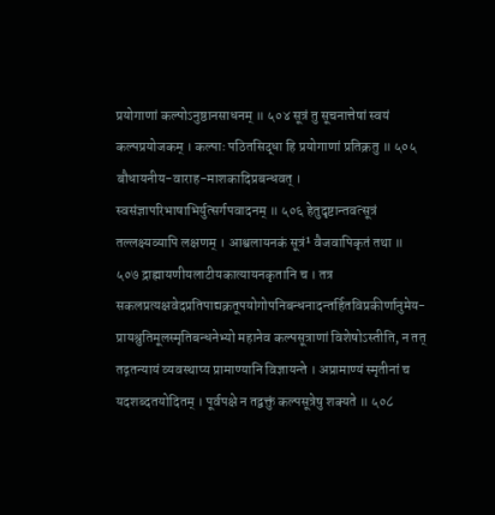प्रयोगाणां कल्पोऽनुष्ठानसाधनम् ॥ ५०४ सूत्रं तु सूचनात्तेषां स्वयं कल्पप्रयोजकम् । कल्पाः पठितसिद्धा हि प्रयोगाणां प्रतिक्रतु ॥ ५०५ बौधायनीय-वाराह-माशकादिप्रबन्धवत् । स्वसंज्ञापरिभाषाभिर्युत्सर्गपवादनम् ॥ ५०६ हेतुदृष्टान्तवत्सूत्रं तल्लक्ष्यव्यापि लक्षणम् । आश्वलायनकं सूत्रं¹ वैजवापिकृतं तथा ॥ ५०७ द्राह्मायणीयलाटीयकात्यायनकृतानि च । तत्र सकलप्रत्यक्षवेदप्रतिपाद्यक्रतूपयोगोपनिबन्धनादन्तर्हितविप्रकीर्णानुमेय- प्रायश्रुतिमूलस्मृतिबन्धनेभ्यो महानेव कल्पसूत्राणां विशेषोऽस्तीति, न तत् तद्गतन्यायं व्यवस्थाप्य प्रामाण्यानि विज्ञायन्ते । अप्रामाण्यं स्मृतीनां च यदशब्दतयोदितम् । पूर्वपक्षे न तद्वक्तुं कल्पसूत्रेषु शक्यते ॥ ५०८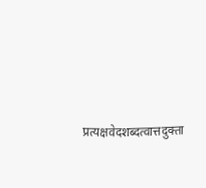प्रत्यक्षवेदशब्दत्वात्तदुक्ता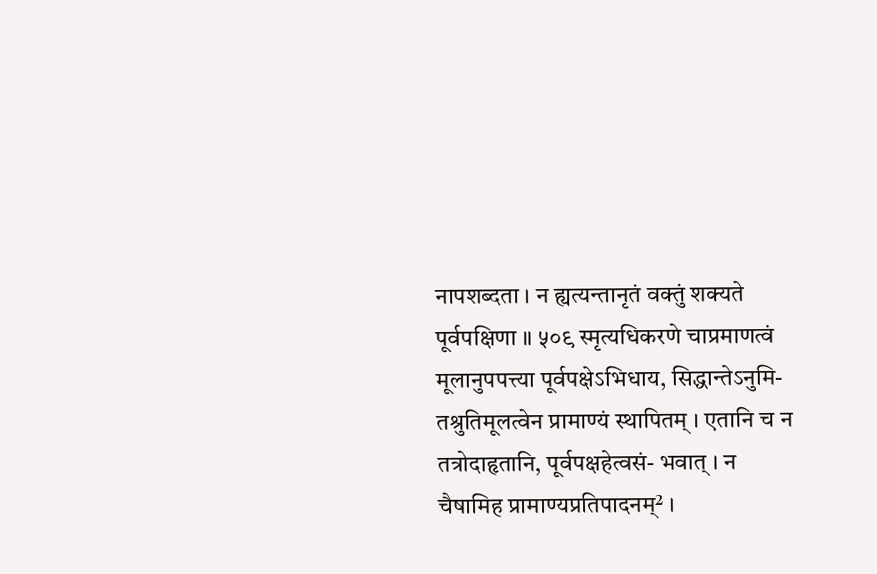नापशब्दता । न ह्यत्यन्तानृतं वक्तुं शक्यते पूर्वपक्षिणा ॥ ५०९ स्मृत्यधिकरणे चाप्रमाणत्वं मूलानुपपत्त्या पूर्वपक्षेऽभिधाय, सिद्धान्तेऽनुमि- तश्रुतिमूलत्वेन प्रामाण्यं स्थापितम् । एतानि च न तत्रोदाहृतानि, पूर्वपक्षहेत्वसं- भवात् । न चैषामिह प्रामाण्यप्रतिपादनम्² ।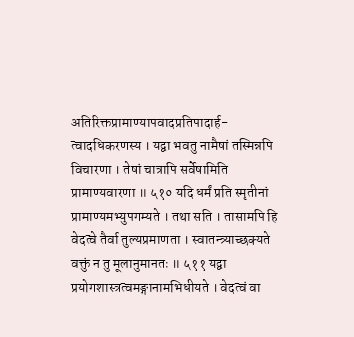अतिरिक्तप्रामाण्यापवादप्रतिपादार्ह- त्वादधिकरणस्य । यद्वा भवतु नामैषां तस्मिन्नपि विचारणा । तेषां चात्रापि सर्वेषामिति प्रामाण्यवारणा ॥ ५१० यदि धर्मं प्रति स्मृतीनां प्रामाण्यमभ्युपगम्यते । तथा सति । तासामपि हि वेदत्वे तैर्वा तुल्यप्रमाणता । स्वातन्त्र्याच्छक्यते वक्तुं न तु मूलानुमानतः ॥ ५११ यद्वा प्रयोगशास्त्रत्वमङ्गानामभिधीयते । वेदत्वं वा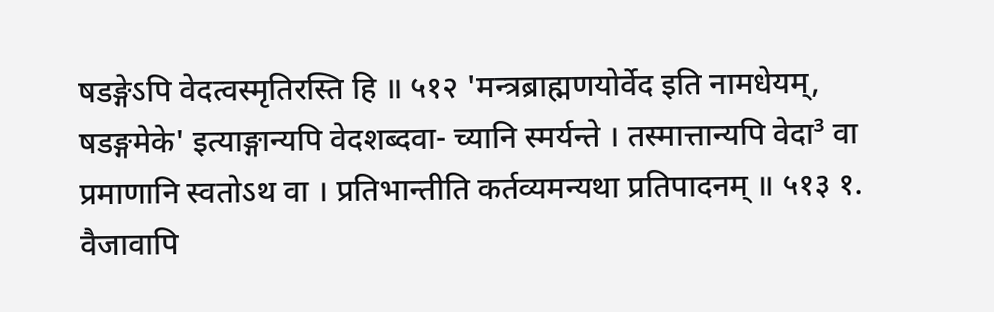षडङ्गेऽपि वेदत्वस्मृतिरस्ति हि ॥ ५१२ 'मन्त्रब्राह्मणयोर्वेद इति नामधेयम्, षडङ्गमेके' इत्याङ्गान्यपि वेदशब्दवा- च्यानि स्मर्यन्ते । तस्मात्तान्यपि वेदा³ वा प्रमाणानि स्वतोऽथ वा । प्रतिभान्तीति कर्तव्यमन्यथा प्रतिपादनम् ॥ ५१३ १. वैजावापि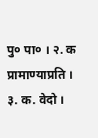पु० पा० । २. क प्रामाण्याप्रति । ३. क. वेदो ।